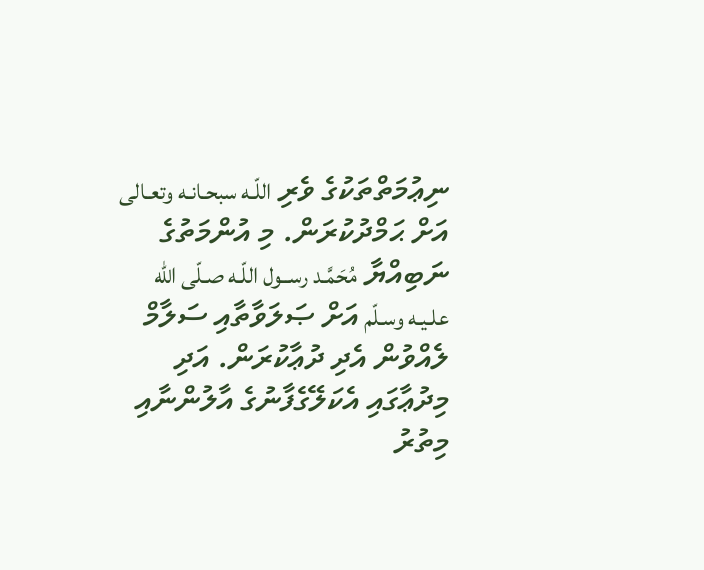ނިޢުމަތްތަކުގެ ވެރި اللّـه سبحـانـه وتعـالى އަށް ޙަމްދުކުރަން. މި އުންމަތުގެ ނަބިއްޔާ مُحَمَّـد رســول اللّـه صـلّى الله علـيـه وسـلّم އަށް ޞަލަވާތާއި ސަލާމް ލެއްވުން އެދި ދުޢާކުރަން. އަދި މިދުޢާގައި އެކަލޭގެފާނުގެ އާލުންނާއި މިތުރު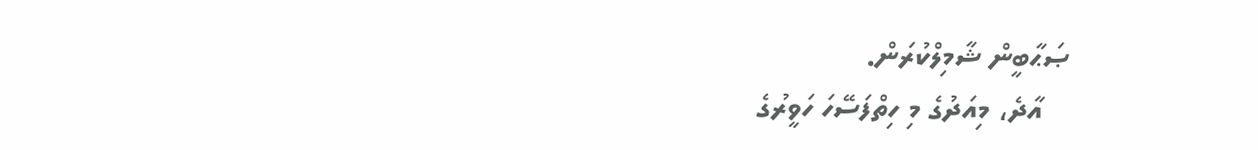ޞަޙާބީން ޝާމިލްކުރަން.
   އާދެ، މިއަދުގެ މި ހިތްފަސޭހަ ހަވީރުގެ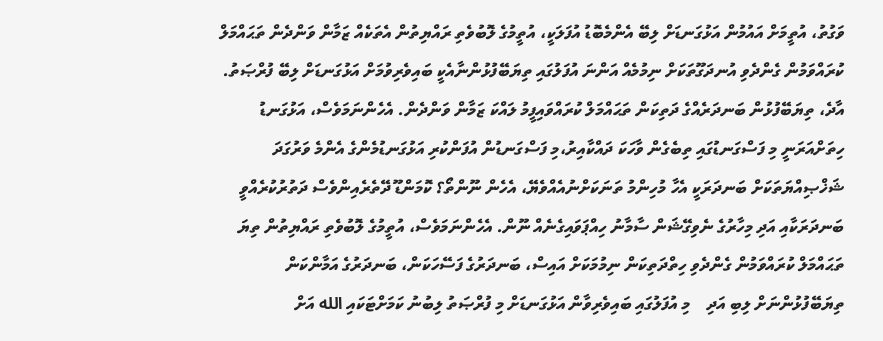ވަގުތު، އުތީމަށް އައުމުން އަޅުގަނޑަށް ލިބޭ އެންމެބޮޑު އުފަލަކީ، އުތީމުގެ ލޮބުވެތި ރައްޔިތުން އެތަކެއް ޒަމާން ވަންދެން ތަޙައްމަލް ކުރައްވަމުން ގެންދެވި އުނދަގޫތަކަށް ނިމުމެއް އަންނަ އުފަލުގައި ތިޔަބޭފުޅުންނާއެކީ ބައިވެރިވުމަށް އަޅުގަނޑަށް ލިބޭ ފުރްޞަތު.
އާދެ، ތިޔަބޭފުޅުން ބަނދަރެއްގެ ދަތިކަން ތަޙައްމަލް ކުރައްވައިފީމު ލައްކަ ޒަމާން ވަންދެން. އެހެންނަމަވެސް، އަޅުގަނޑު ހިތަށްއަރަނީ މި ފަސްގަނޑުގައި ތިބެގެން ވާހަކަ ދައްކާއިރު،މި ފަސްގަނޑުން އުފަންކުރި އަޅުގަނޑުމެންގެ އެންމެ ވަރުގަދަ ޝަޚްޞިއްޔަތަކަށް ބަނދަރަކީ އެހާ މުހިންމު ތަނަކަށްނުއެއްވެޔޭ، އެހެން ނޫންތޯ؟ ކޮމަންޑޫ ދޭތެރެއިންވެސް ދަތުރުކުރެއްވީ ބަނދަރަކާއި އަދި މިހާރުގެ ނެވިގޭޝަން ސާމާނު ހިއްޕަވައިގެނެއް ނޫން. އެހެންނަމަވެސް، އުތީމުގެ ލޮބުވެތި ރައްޔިތުން ތިޔަ ތަޙައްމަލް ކުރައްވަމުން ގެންދެވި ހިތްދަތިކަން ނިމުމަކަށް އައިސް، ބަނދަރުގެ ފަސޭހަކަން، ބަނދަރުގެ އަމާންކަން ތިޔަބޭފުޅުންނަށް ލިބި އަދި    މި އުފަލުގައި ބައިވެރިވާން އަޅުގަނޑަށް މި ފުރްޞަތު ލިބުނު ކަމަށްޓަކައި الله އަށް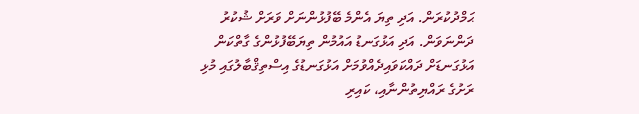ޙަމްދުކުރަން. އަދި ތިޔަ އެންމެ ބޭފުޅުންނަށް ވަރަށް ޝުކުރު ދަންނަވަން. އަދި އަޅުގަނޑު އައުމުން ތިޔަބޭފުޅުންގެ ގާތްކަން އަޅުގަނޑަށް ދައްކަވައިދެއްވުމަށް އަޅުގަނޑުގެ އިސްތިޤްބާލުގައި މުޅި ރަށުގެ ރައްޔިތުންނާއި، ކައިރި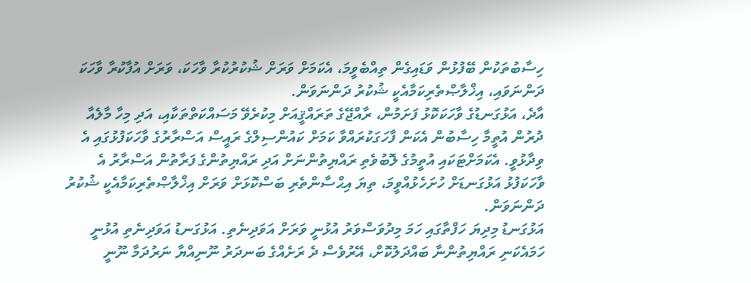ހިސާބުތަކުން ބޭފުޅުން ވަޑައިގެން ތިއްބެވީމަ، އެކަމަށް ވަރަށް ޝުކުރުކުރާ ވާހަކަ، ވަރަށް އުފާކުރާ ވާހަކަ ދަންނަވައި، އިޚްލާޞްތެރިކަމާއެކީ ޝުކުރު ދަންނަވަން.
އާދެ، އަޅުގަނޑުގެ ވާހަކަކޮޅު ފަށަމުން، ރާއްޖޭގެ ތަރައްޤީއަށް މިކުރެވޭ މަސައްކަތްތަކާއި، އަދި މިހާ މާލެއާ ދުރުން އުތީމާ ހިސާބުން އެކަން ފާހަގަކުރައްވާ ކަމަށް ކައުންސިލްގެ ރައީސް އަސްރާރުގެ ވާހަކަފުޅުގައި އެ ވިދާޅުވީ. އެކަމަށްޓަކައި އުތީމުގެ ލޮބުވެތި ރައްޔިތުންނަށް އަދި ރައްޔިތުންގެ ފަރާތުން އަސްރާރު އެ ވާހަކަފުޅު އަޅުގަނޑަށް ހުށަހެޅުއްވީމަ، ތިޔަ އިޙްސާންތެރި ބަސްކޮޅަށް ވަރަށް އިޚްލާޞްތެރިކަމާއެކީ ޝުކުރު ދަންނަވަން.
އަޅުގަނޑު މިދިޔަ ހަފްތާގައި ހަމަ މިދުވަސްވަރު އުޅުނީ ވަރަށް އަވަދިނެތި. އަޅުގަނޑު އަވަދިނެތި އުޅުނީ ހަމައެކަނި ރައްޔިތުންނާ ބައްދަލުކޮށް، އޭރުވެސް ދެ ރަށެއްގެ ބަނދަރު ނޫނިއްޔާ ނަރުދަމާ ނޫނީ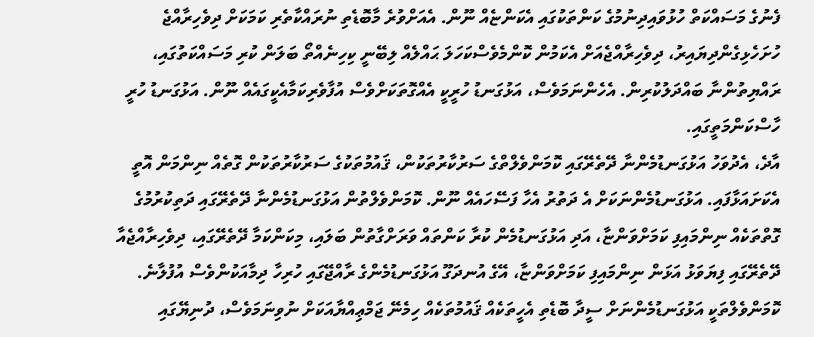ފެނުގެ މަސައްކަތް ހުޅުވައިދިނުމުގެ ކަންތަކުގައި އެކަންޏެއް ނޫން. އެއަށްވުރެ މާބޮޑެތި ނުރައްކާތެރި ކަމަކަށް ދިވެހިރާއްޖެ ހުށަހެޅިގެންދިޔައިރު، ދިވެހިރާއްޖެއަށް އެކަމުން ކޮންމެވެސްކަހަލަ ޙައްލެއް ލިބޭނީ ކިހިނެއްތޯ ބަލަން ކުރި މަސައްކަތުގައި، ރައްޔިތުންނާ ބައްދަލުކުރިން. އެހެންނަމަވެސް، އަޅުގަނޑު ހުރީކީ އެއްގޮތަކަށްވެސް އުފާވެރިކަމާއެކީގައެއް ނޫން. އަޅުގަނޑު ހުރީ ހާސްކަންމަތީގައި.
އާދެ، އެދުވަހު އަޅުގަނޑުމެންނާ ދޭތެރޭގައި ކޮމަންވެލްތްގެ ސަރުކާރުތަކުން، ޤައުމުތަކުގެ ސަރުކާރުތަކުން ގޮތެއް ނިންމަން އޮތީ އެކަށައަޅާފައި. އަޅުގަނޑުމެންނަކަށް އެ ދަތުރު އެހާ ފަސޭހައެއް ނޫން. ކޮމަންވެލްތުން އަޅުގަނޑުމެންނާ ދޭތެރޭގައި ދަތިކުރުމުގެ ގޮތްތަކެއް ނިންމައިފި ކަމަށްވަންޏާ، އަދި އަޅުގަނޑުމެން ކުރާ ކަންތައް ވަރަށްގާތުން ބަލައި، މިކަންކަމާ ދޭތެރޭގައި، ދިވެހިރާއްޖެއާ ދޭތެރޭގައި ފިޔަވަޅު އަޅަން ނިންމައިފި ކަމަށްވަންޏާ، އޭގެ އުނދަގޫ އަޅުގަނޑުމެންގެ ރާއްޖޭގައި ހުރިހާ ދިމާއަކުންވެސް އުފުލާނެ. ކޮމަންވެލްތަކީ އަޅުގަނޑުމެންނަށް ސީދާ ބޮޑެތި އެހީތަކެއް ޤައުމުތަކެއް ހިމެނޭ ޖަމްޢިއްޔާއަކަށް ނުވިނަމަވެސް، ދުނިޔޭގައި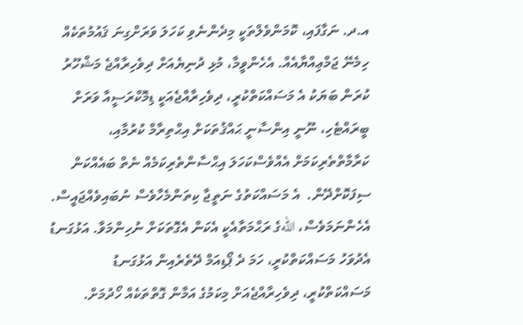އ.ދ. ނަގާފައި، ކޮމަންވެލްތަކީ މިދެންނެވި ކަހަލަ ވަރަށްގިނަ ޤައުމުތަކެއް ހިމެނޭ ޖަމްޢިއްޔާއެއް. އެހެންވީމާ، މުޅި ދުނިޔެއަށް ދިވެހިރާއްޖެ މަޝްހޫރު ކުރަން ބަޔަކު އެ މަސައްކަތްކުރީ، ދިވެހިރާއްޖެއަކީ ޑިމޮކްރަސީއާ ވަރަށް ބީރައްޓެހި، ނޫނީ އިންސާނީ ޙައްޤުތަކަށް އިޙްތިރާމް ކުރުމާއި، ކަރާމާތްތެރިކަމަށް އެއްވެސްކަހަލަ އިޙްސާންތެރިކަމެއް ނެތް ބައެއްކަން ސިފަކޮށްދޭން.  އެ މަސައްކަތުގެ ނަތީޖާ ކިތަންމެހާވެސް ނުބައިވެއްޖައީސް. އެހެންނަމަވެސް، اللهގެ ރަޙްމަތާއެކީ އެކަން އެގޮތަކަށް ނުހިންމަވާ. އަޅުގަނޑު އެދުވަހު މަސައްކަތްކުރީ، ހަމަ ދެ ޕޯޑިއަމް ދޭތެރެއިން އަޅުގަނޑު މަސައްކަތްކުރީ، ދިވެހިރާއްޖެއަށް މިކަމުގެ އަމާން ގޮތްތަކެއް ހޯދުމަށް.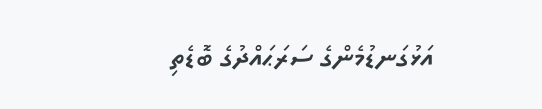އަޅުގަނޑުމެންގެ ސަރަޙައްދުގެ ބޮޑެތި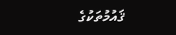ޤައުމުތަކުގެ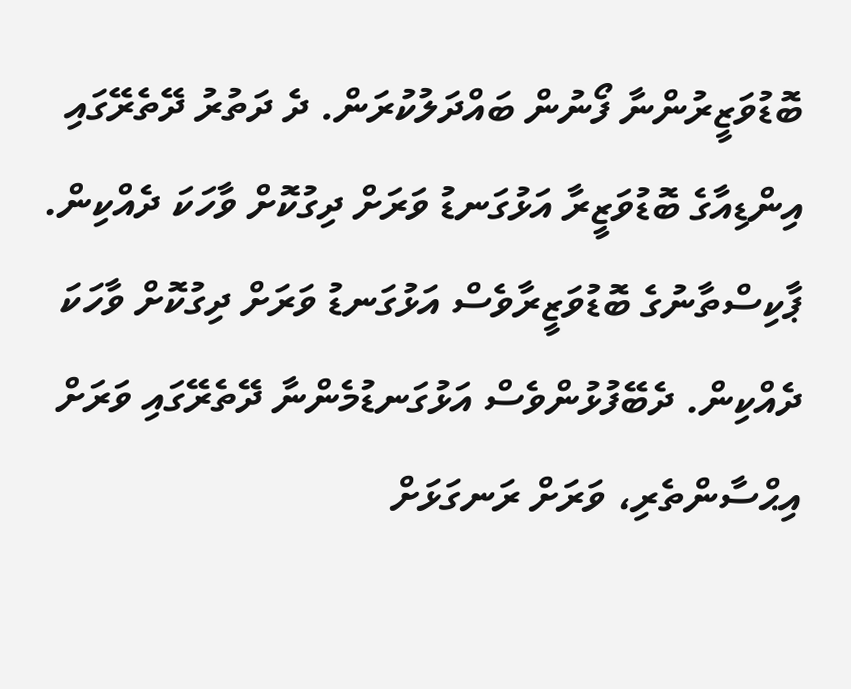ބޮޑުވަޒީރުންނާ ފޯނުން ބައްދަލުކުރަން. ދެ ދަތުރު ދޭތެރޭގައި އިންޑިއާގެ ބޮޑުވަޒީރާ އަޅުގަނޑު ވަރަށް ދިގުކޮށް ވާހަކަ ދެއްކިން. ޕާކިސްތާނުގެ ބޮޑުވަޒީރާވެސް އަޅުގަނޑު ވަރަށް ދިގުކޮށް ވާހަކަ ދެއްކިން. ދެބޭފުޅުންވެސް އަޅުގަނޑުމެންނާ ދޭތެރޭގައި ވަރަށް އިޙްސާންތެރި، ވަރަށް ރަނގަޅަށް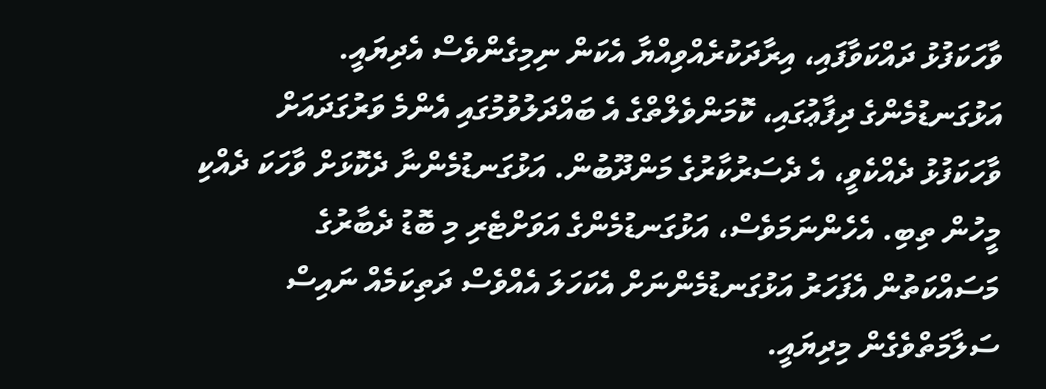ވާހަކަފުޅު ދައްކަވާފައި، އިރާދަކުރެއްވިއްޔާ އެކަން ނިމިގެންވެސް އެދިޔައީ. އަޅުގަނޑުމެންގެ ދިފާޢުގައި، ކޮމަންވެލްތްގެ އެ ބައްދަލުވުމުގައި އެންމެ ވަރުގަދައަށް ވާހަކަފުޅު ދެއްކެވީ، އެ ދެސަރުކާރުގެ މަންދޫބުން. އަޅުގަނޑުމެންނާ ދެކޮޅަށް ވާހަކަ ދެއްކި މީހުން ތިބި. އެހެންނަމަވެސް، އަޅުގަނޑުމެންގެ އަވަށްޓެރި މި ބޮޑު ދެބާރުގެ މަސައްކަތުން އެފަހަރު އަޅުގަނޑުމެންނަށް އެކަހަލަ އެއްވެސް ދަތިކަމެއް ނައިސް ސަލާމަތްވެގެން މިދިޔައީ.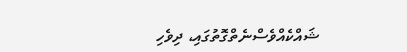ޝައްކެއްވެސްނެތްގޮތުގައި، ދިވެހި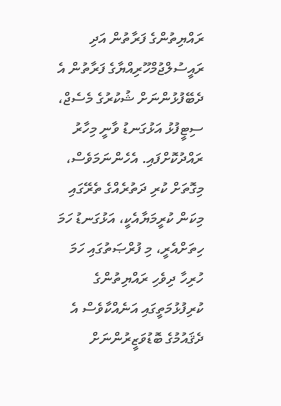ރައްޔިތުންގެ ފަރާތުން އަދި ރައީސުލްޖުމްހޫރިއްޔާގެ ފަރާތުން އެ ދެބޭފުޅުންނަށް ޝުކުރުގެ މެސެޖް، ސިޓީފުޅު އަޅުގަނޑު ވާނީ މިހާރު ރައްދުކޮށްފައި. އެހެންނަމަވެސް، މިގޮތަށް ކުރި ދަތުރެއްގެ ތެރޭގައި މިކަން ކުރީމަޔާއެކީ، އަޅުގަނޑު ހަމަ ހިތަށްއެރީ، މި ފުރްޞަތުގައި ހަމަ ހުރިހާ ދިވެހި ރައްޔިތުންގެ ކުރިފުޅުމަތީގައި އަނެއްކާވެސް އެ ދެޤައުމުގެ ބޮޑުވަޒީރުންނަށް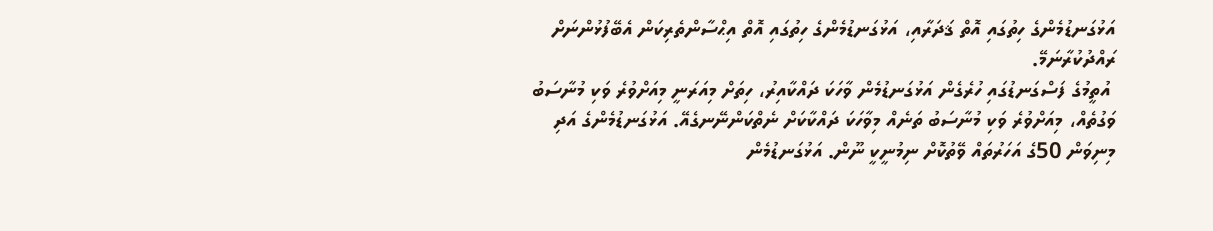އަޅުގަނޑުމެންގެ ހިތުގައި އޮތް ޤަދަރާއި، އަޅުގަނޑުމެންގެ ހިތުގައި އޮތް އިޙްސާންތެރިކަން އެބޭފުޅުންނަށް ރައްދުކުރާނަމޭ.
 އުތީމުގެ ފަސްގަނޑުގައި ހުރެގެން އަޅުގަނޑުމެން ވާހަކަ ދައްކާއިރު، ހިތަށް މިއަރަނީ މިއަށްވުރެ ވަކި މުނާސަބު ވަގުތެއް، މިއަށްވުރެ ވަކި މުނާސަބު ތަނެއް މިވާހަކަ ދައްކާކަށް ނެތްކަންނޭނގެއޭ. އަޅުގަނޑުމެންގެ އަދި މިނިވަން 50ގެ އަހަރުތައް ވޭތުކޮށް ނިމުނީކީ ނޫން. އަޅުގަނޑުމެން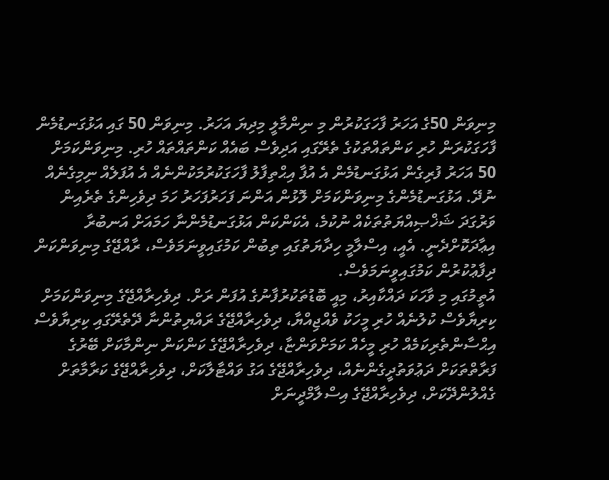މިނިވަން 50ގެ އަހަރު ފާހަގަކުރުން މި ނިންމާލީ މިދިޔަ އަހަރު. މިނިވަން 50 ގައި އަޅުގަނޑުމެން ފާހަގަކުރަން ހުރި ކަންތައްތަކުގެ ތެރޭގައި އަދިވެސް ބައެއް ކަންތައްތައް ހުރި. މިނިވަންކަމަށް 50 އަހަރު ފުރިގެން އަޅުގަނޑުމެން އެ އުފާ އިޙްތިފާލު ފާހަގަކުރުމަކުންނެއް އެ އުފަލެއް ނިމިގެނެއް ނުދޭ. އަޅުގަނޑުމެންގެ މިނިވަންކަމަށް ލޮޅުން އަންނަ ފަހަރުފަހަރު ހަމަ ދިވެހިންގެ ތެރެއިން ވަރުގަދަ ޝަޚްޞިއްޔަތުތަކެއް ނުކުމެ، އެކަންކަން އަޅުގަނޑުމެންނާ ހަމައަށް އަނބުރާ އިޢާދަކޮށްދެނީ. އެއީ، އިސްލާމީ ހިދާޔަތުގައި ތިބުން ކަމުގައިވީނަމަވެސް، ރާއްޖޭގެ މިނިވަންކަން ދިފާޢުކުރުން ކަމުގައިވީނަމަވެސް.
އުތީމުގައި މި ވާހަކަ ދައްކާއިރު، މިއީ ބޮޑުތަކުރުފާނުގެ އުފަން ރަށް. ދިވެހިރާއްޖޭގެ މިނިވަންކަމަށް ކިރިޔާވެސް ކުލުނެއް ހުރި މީހަކު ވެއްޖިއްޔާ، ދިވެހިރާއްޖޭގެ ރައްޔިތުންނާ ދޭތެރޭގައި ކިރިޔާވެސް އިޙްސާންތެރިކަމެއް ހުރި މީހެއް ކަމަށްވަންޏާ، ދިވެހިރާއްޖޭގެ ކަންކަން ނިންމާކަށް ބޭރުގެ ފަރާތްތަކަށް ދަޢުވަތުދީގެންނެއް، ދިވެހިރާއްޖޭގެ އަގު ވައްޓާލާކަށް، ދިވެހިރާއްޖޭގެ ކަރާމާތަށް ގެއްލުންދޭކަށް، ދިވެހިރާއްޖޭގެ އިސްލާމްދީނަށް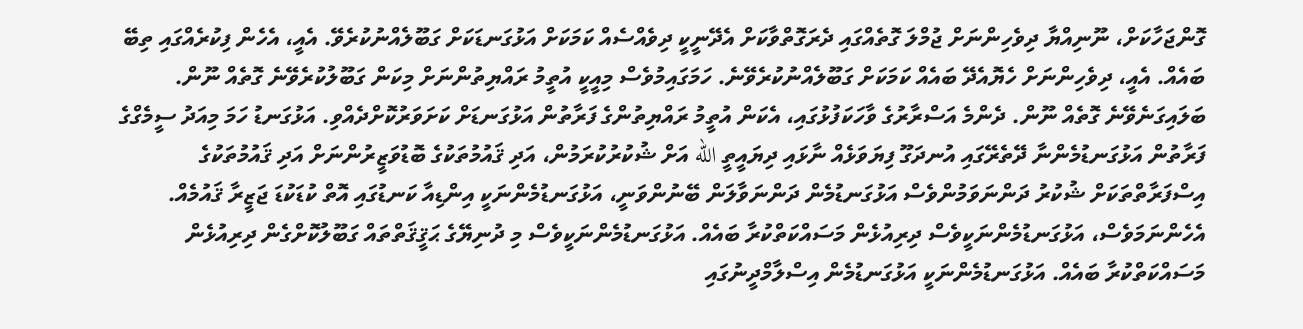ގޮންޖަހާކަށް، ނޫނިއްޔާ ދިވެހިންނަށް ޖުމްލަ ގޮތެއްގައި ދެރަގޮތްވާކަށް އެދޭނީކީ ދިވެއްސެއް ކަމަކަށް އަޅުގަނޑަކަށް ގަބޫލެއްނުކުރެވޭ. އެއީ، އެހެން ފިކުރެއްގައި ތިބޭ ބައެއް. އެއީ، ދިވެހިންނަށް ހެޔޮއެދޭ ބައެއް ކަމަކަށް ގަބޫލެއްނުކުރެވޭނެ. ހަމަގައިމުވެސް މިއީކީ އުތީމު ރައްޔިތުންނަށް މިކަން ގަބޫލުކުރެވޭނެ ގޮތެއް ނޫން. ބަލައިގަނެވޭނެ ގޮތެއް ނޫން. ދެންމެ އަސްރާރުގެ ވާހަކަފުޅުގައި، އެކަން އުތީމު ރައްޔިތުންގެ ފަރާތުން އަޅުގަނޑަށް ކަށަވަރުކޮށްދެއްވި. އަޅުގަނޑު ހަމަ މިއަދު ސީމެގްގެ ފަރާތުން އަޅުގަނޑުމެންނާ ދޭތެރޭގައި އުނދަގޫ ފިޔަވަޅެއް ނާޅައި ދިޔައީތީ الله އަށް ޝުކުރުކުރަމުން، އަދި ޤައުމުތަކުގެ ބޮޑުވަޒީރުންނަށް އަދި ޤައުމުތަކުގެ އިސްފަރާތްތަކަށް ޝުކުރު ދަންނަވަމުންވެސް އަޅުގަނޑުމެން ދަންނަވާލަން ބޭނުންވަނީ، އަޅުގަނޑުމެންނަކީ އިންޑިއާ ކަނޑުގައި އޮތް ކުޑަކުޑަ ޖަޒީރާ ޤައުމެއް. އެހެންނަމަވެސް، އަޅުގަނޑުމެންނަކީވެސް ދިރިއުޅެން މަސައްކަތްކުރާ ބައެއް. އަޅުގަނޑުމެންނަކީވެސް މި ދުނިޔޭގެ ޙަޤީޤަތްތައް ގަބޫލުކޮށްގެން ދިރިއުޅެން މަސައްކަތްކުރާ ބައެއް. އަޅުގަނޑުމެންނަކީ އަޅުގަނޑުމެން އިސްލާމްދީނުގައި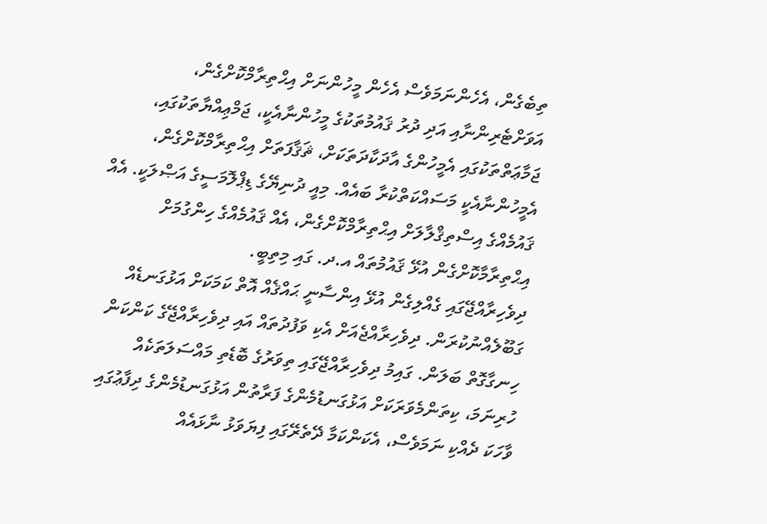ތިބެގެން، އެހެންނަމަވެސް އެހެން މީހުންނަށް އިޙްތިރާމްކޮށްގެން، އަވަށްޓެރިންނާއި އަދި ދުރު ޤައުމުތަކުގެ މީހުންނާއެކީ، ޖަމްޢިއްޔާތަކުގައި، ޖަމާޢަތްތަކުގައި އެމީހުންގެ އާދަކާދަތަކަށް، ޘަޤާފަތަށް އިޙްތިރާމްކޮށްގެން، އެމީހުންނާއެކީ މަސައްކަތްކުރާ ބައެއް. މިއީ ދުނިޔޭގެ ޑިޕްލޮމަސީގެ އަޞްލަކީ. އެއް ޤައުމެއްގެ އިސްތިޤްލާލަށް އިޙްތިރާމްކޮށްގެން، އެއް ޤައުމެއްގެ ހިންގުމަށް އިޙްތިރާމާކޮށްގެން އުޅޭ ޤައުމުތައް އ.ދ. ގައި މިތިބީ.
ދިވެހިރާއްޖޭގައި ގެއްލިގެން އުޅޭ އިންސާނީ ޙައްޤެއް އޮތް ކަމަކަށް އަޅުގަނޑެއް ގަބޫލެއްނުކުރަން. ދިވެހިރާއްޖެއަށް އެކި ވަފުދުތައް އައި ދިވެހިރާއްޖޭގެ ކަންކަން ހިނގާގޮތް ބަލަން. ގައިމު ދިވެހިރާއްޖޭގައި ތިވަރުގެ ބޮޑެތި މައްސަލަތަކެއް ހުރިނަމަ، ކިތަންމެވަރަކަށް އަޅުގަނޑުމެންގެ ފަރާތުން އަޅުގަނޑުމެންގެ ދިފާޢުގައި ވާހަކަ ދެއްކި ނަމަވެސް، އެކަންކަމާ ދޭތެރޭގައި ފިޔަވަޅު ނާޅައެއް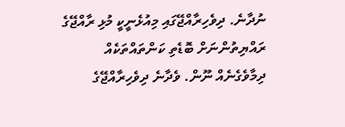ނުދާނެ. ދިވެހިރާއްޖޭގައި މިއުޅެނީކީ މުޅި ރާއްޖޭގެ ރައްޔިތުންނަށް ބޮޑެތި ކަންތައްތަކެއް ދިމާވެގެނެއް ނޫން. ވެދާނެ ދިވެހިރާއްޖޭގެ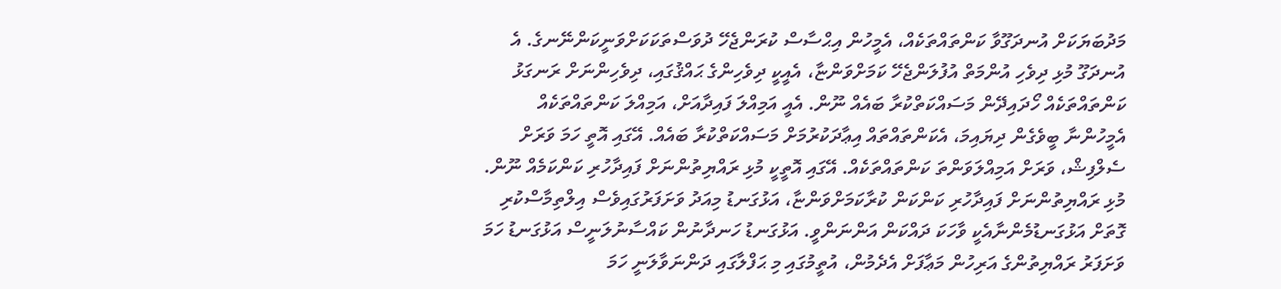މަދުބަޔަކަށް އުނދަގޫވާ ކަންތައްތަކެއް، އެމީހުން އިޙްސާސް ކުރަންޖެހޭ ދުވަސްތަކަކަށްވަނީކަންނޭނގެ. އެ އުނދަގޫ މުޅި ދިވެހި އުންމަތް އުފުލަންޖެހޭ ކަމަށްވަންޏާ، އެއީކީ ދިވެހިންގެ ޙައްޤުގައި، ދިވެހިންނަށް ރަނގަޅު ކަންތައްތަކެއް ހޯދައިދޭން މަސައްކަތްކުރާ ބައެއް ނޫން. އެއީ އަމިއްލަ ފައިދާއަށް، އަމިއްލަ ކަންތައްތަކެއް އެމީހުންނާ ބީވެގެން ދިޔައިމަ، އެކަންތައްތައް އިޢާދަކުރުމަށް މަސައްކަތްކުރާ ބައެއް. އޭގައި އޮތީ ހަމަ ވަރަށް ސެލްފިޝް، ވަރަށް އަމިއްލަވަންތަ ކަންތައްތަކެއް. އޭގައި އޮތީކީ މުޅި ރައްޔިތުންނަށް ފައިދާހުރި ކަންކަމެއް ނޫން. މުޅި ރައްޔިތުންނަށް ފައިދާހުރި ކަންކަން ކުރާކަމަށްވަންޏާ، އަޅުގަނޑު މިއަދު ވަށަފަރުގައިވެސް އިލްތިމާސްކުރި ގޮތަށް އަޅުގަނޑުމެންނާއެކީ ވާހަކަ ދައްކަން އަންނަންވީ. އަޅުގަނޑު ހަނދާނުން ކައްސާނުލަނީސް އަޅުގަނޑު ހަމަ ވަށަފަރު ރައްޔިތުންގެ އަރިހުން މަޢާފަށް އެދެމުން، އުތީމުގައި މި ޙަފްލާގައި ދަންނަވާލަނީ ހަމަ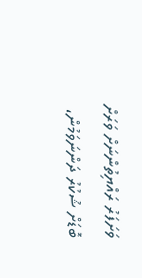ވަށަފަރު ރައްޔިތުންނަށް ވަރަށް ބޮޑަށް ޝުކުރު ދަންނަވަމުން،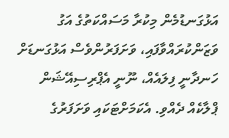އަޅުގަނޑުމެން މިކުރާ މަސައްކަތުގެ އަގު ވަޒަންކުރައްވާފައި، ވަށަފަރުންވެސް އަޅުގަނޑަށް ހަނދާނީ ފިލައެއް، ނޫނީ އެޕްރިސިއޭޝަން ޕްލާކެއް ދެއްވި. އެކަމަށްޓަކައި ވަށަފަރުގެ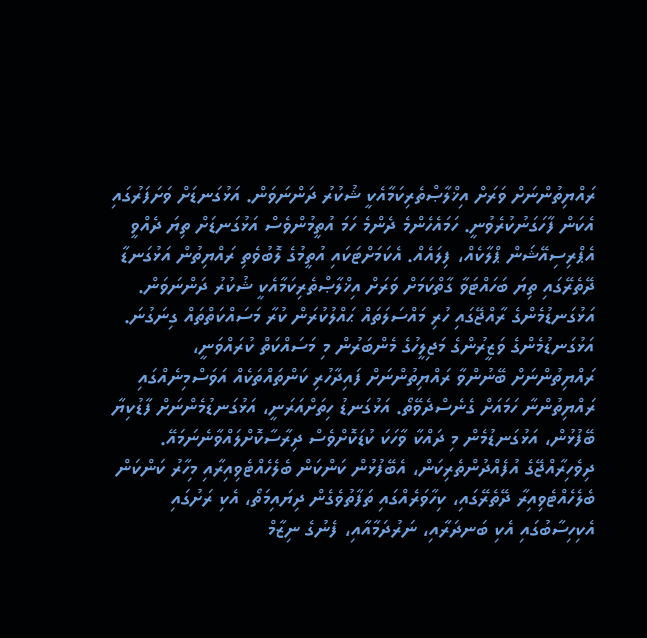ރައްޔިތުންނަށް ވަރަށް އިޚްލާޞްތެރިކަމާއެކީ ޝުކުރު ދަންނަވަން. އަޅުގަނޑަށް ވަށަފަރުގައި އެކަން ފާހަގަނުކުރެވުނީ. ހަމައެހެންމެ ދެންމެ ހަމަ އުތީމުންވެސް އަޅުގަނޑަށް ތިޔަ ދެއްވީ އެޕްރިސިއޭޝަން ޕްލާކެއް، ފިލައެއް. އެކަމަށްޓަކައި އުތީމުގެ ލޮބުވެތި ރައްޔިތުން އަޅުގަނޑާ ދޭތެރޭގައި ތިޔަ ބަހައްޓަވާ ގާތްކަމަށް ވަރަށް އިޚްލާޞްތެރިކަމާއެކީ ޝުކުރު ދަންނަވަން.
އަޅުގަނޑުމެންގެ ރާއްޖޭގައި ހުރި މައްސަލަތައް ޙައްލުކުރަން ކުރާ މަސައްކަތްތައް ގިނަގުނަ. އަޅުގަނޑުމެންގެ ވަޒީރުންގެ މަޖިލީހުގެ މެންބަރުން މި މަސައްކަތް ކުރައްވަނީ، ރައްޔިތުންނަށް ބޭނުންވާ ރައްޔިތުންނަށް ފައިދާހުރި ކަންތައްތަކެއް އަވަސްމިނެއްގައި ރައްޔިތުންނާ ހަމައަށް ގެނެސްދެވޭތޯ. އަޅުގަނޑު ހިތަށްއަރަނީ، އަޅުގަނޑުމެންނަށް ފާޑުކިޔާ ބޭފުޅުން، އަޅުގަނޑުމެން މި ދައްކާ ވާހަކަ ކުޑަކޮށްވެސް ދިރާސާކޮށްލައްވާނެނަމައޭ. ދިވެހިރާއްޖޭގެ އުފެއްދުންތެރިކަން، އެބޭފުޅުން ކަންކަން ބެލެހެއްޓެވިއިރާއި މިހާރު ކަންކަން ބެލެހެއްޓެވިއިރާ ދޭތެރޭގައި، ކިހާވަރެއްގައި ތަފާތުވެގެން ދިޔައިމަތޯ، އެކި ރަށުގައި އެކިހިސާބުގައި އެކި ބަނދަރާއި، ނަރުދަމާއާއި، ފެނުގެ ނިޒާމް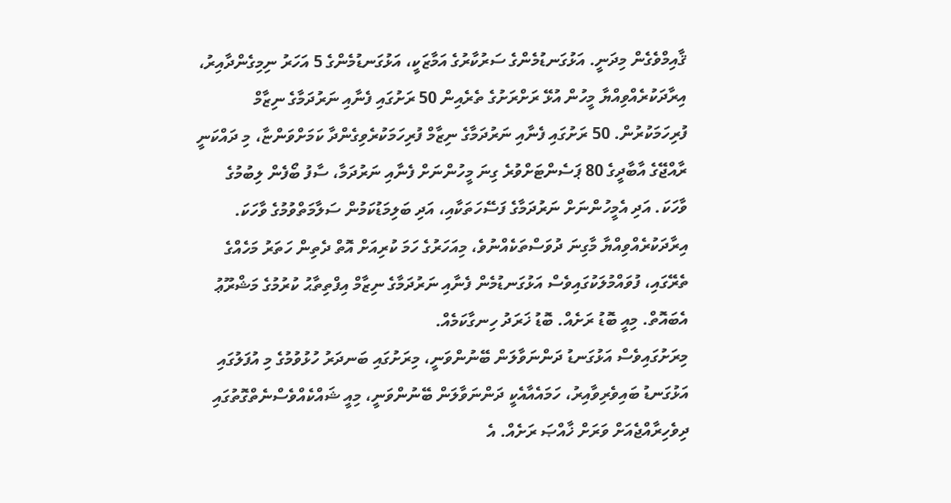ޤާއިމްވެގެން މިދަނީ. އަޅުގަނޑުމެންގެ ސަރުކާރުގެ އަމާޒަކީ، އަޅުގަނޑުމެންގެ 5 އަހަރު ނިމިގެންދާއިރު، އިރާދަކުރެއްވިއްޔާ މީހުން އުޅޭ ރަށްރަށުގެ ތެރެއިން 50 ރަށުގައި ފެނާއި ނަރުދަމާގެ ނިޒާމް ފުރިހަމަކުރުން. 50 ރަށުގައި ފެނާއި ނަރުދަމާގެ ނިޒާމް ފުރިހަމަކުރެވިގެންދާ ކަމަށްވަންޏާ، މި ދައްކަނީ ރާއްޖޭގެ އާބާދީގެ 80 ޕަސެންޓަށްވުރެ ގިނަ މީހުންނަށް ފެނާއި ނަރުދަމާ، ސާފު ބޯފެން ލިބުމުގެ ވާހަކަ. އަދި އެމީހުންނަށް ނަރުދަމާގެ ފަސޭހަތަކާއި، އަދި ބަލިމަޑުކަމުން ސަލާމަތްވުމުގެ ވާހަކަ. އިރާދަކުރެއްވިއްޔާ މާގިނަ ދުވަސްތަކެއްނުވެ، މިއަހަރުގެ ހަމަ ކުރިއަށް އޮތް ދެތިން ހަތަރު މަހެއްގެ ތެރޭގައި، ފުވައްމުލަކުގައިވެސް އަޅުގަނޑުމެން ފެނާއި ނަރުދަމާގެ ނިޒާމް އިފްތިތާޙު ކުރުމުގެ މަޝްރޫޢު އެބައޮތް. މިއީ ބޮޑު ރަށެއް. ބޮޑު ޚަރަދު ހިނގާކަމެއް.
މިރަށުގައިވެސް އަޅުގަނޑު ދަންނަވާލަން ބޭނުންވަނީ، މިރަށުގައި ބަނދަރު ހުޅުވުމުގެ މި އުފަލުގައި އަޅުގަނޑު ބައިވެރިވާއިރު، ހަމައެއާއެކީ ދަންނަވާލަން ބޭނުންވަނީ، މިއީ ޝައްކެއްވެސްނެތްގޮތުގައި ދިވެހިރާއްޖެއަށް ވަރަށް ޚާއްޞަ ރަށެއް. އެ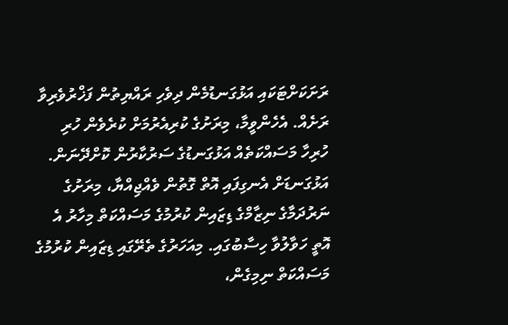ރަށަކަށްޓަކައި އަޅުގަނޑުމެން ދިވެހި ރައްޔިތުން ފަޚްރުވެރިވާ ރަށެއް. އެހެންވީމާ، މިރަށުގެ ކުރިއެރުމަށް ކުރެވެން ހުރި ހުރިހާ މަސައްކަތެއް އަޅުގަނޑުގެ ސަރުކާރުން ކޮށްދޭނަން. އަޅުގަނޑަށް އެނގިފައި އޮތް ގޮތުން ވެއްޖިއްޔާ، މިރަށުގެ ނަރުދަމާގެ ނިޒާމްގެ ޑިޒައިން ކުރުމުގެ މަސައްކަތް މިހާރު އެ އޮތީ ހަވާލުވާ ހިސާބުގައި. މިއަހަރުގެ ތެރޭގައި ޑިޒައިން ކުރުމުގެ މަސައްކަތް ނިމިގެން،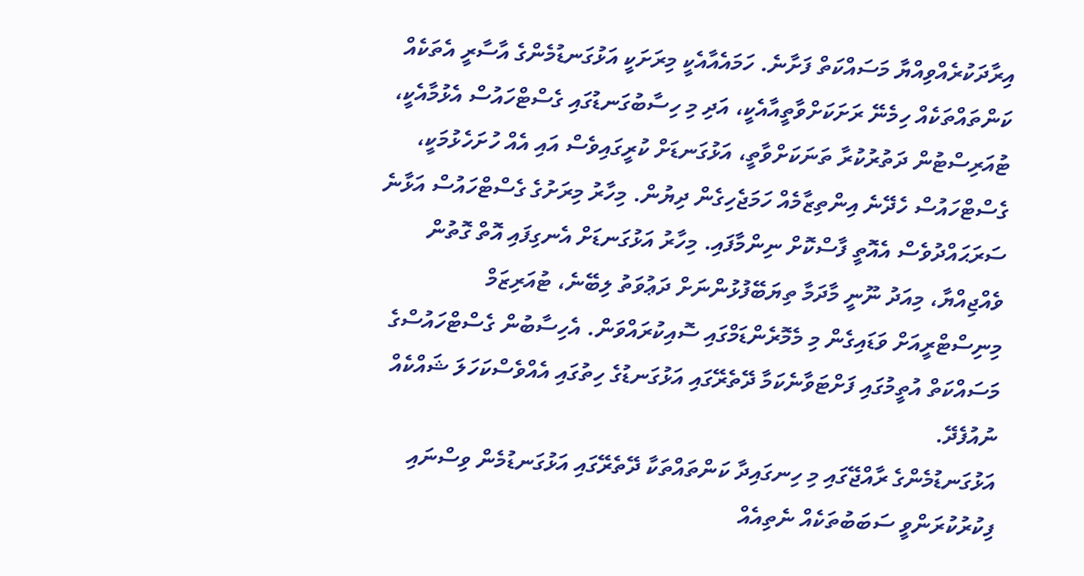އިރާދަކުރެއްވިއްޔާ މަސައްކަތް ފަށާނެ. ހަމައެއާއެކީ މިރަށަކީ އަޅުގަނޑުމެންގެ އާސާރީ އެތަކެއް ކަންތައްތަކެއް ހިމެނޭ ރަށަކަށްވާތީއާއެކީ، އަދި މި ހިސާބުގަނޑުގައި ގެސްޓްހައުސް އެޅުމާއެކީ، ޓުއަރިސްޓުން ދަތުރުކުރާ ތަނަކަށްވާތީ، އަޅުގަނޑަށް ކުރީގައިވެސް އައި އެއް ހުށަހެޅުމަކީ، ގެސްޓްހައުސް ހެދޭނެ އިންތިޒާމެއް ހަމަޖެހިގެން ދިޔުން. މިހާރު މިރަށުގެ ގެސްޓްހައުސް އަޅާނެ ސަރަޙައްދުވެސް އެއޮތީ ފާސްކޮށް ނިންމާފައި. މިހާރު އަޅުގަނޑަށް އެނގިފައި އޮތް ގޮތުން ވެއްޖިއްޔާ، މިއަދު ނޫނީ މާދަމާ ތިޔަބޭފުޅުންނަށް ދަޢުވަތު ލިބޭނެ، ޓުއަރިޒަމް މިނިސްޓްރީއަށް ވަޑައިގެން މި މެމޮރެންޑަމްގައި ސޮއިކުރައްވަން. އެހިސާބުން ގެސްޓްހައުސްގެ މަސައްކަތް އުތީމުގައި ފަށްޓަވާނެކަމާ ދޭތެރޭގައި އަޅުގަނޑުގެ ހިތުގައި އެއްވެސްކަހަލަ ޝައްކެއް ނުއުފެދޭ.
އަޅުގަނޑުމެންގެ ރާއްޖޭގައި މި ހިނގައިދާ ކަންތައްތަކާ ދޭތެރޭގައި އަޅުގަނޑުމެން ވިސްނައި ފިކުރުކުރަންވީ ސަބަބުތަކެއް ނެތިއެއް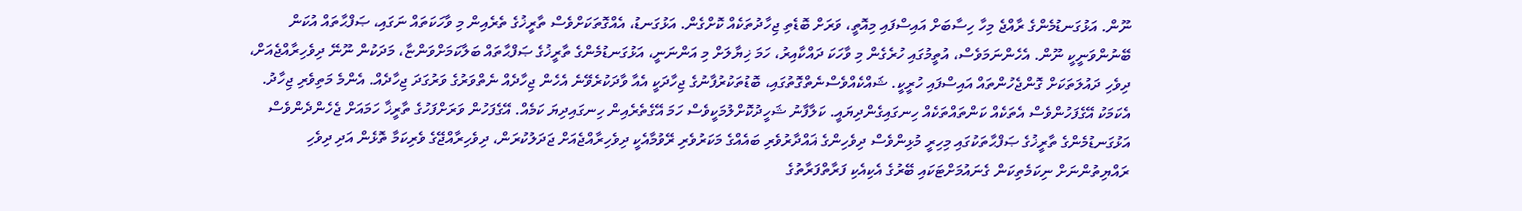ނޫން. އަޅުގަނޑުމެންގެ ރާއްޖެ މިހާ ހިސާބަށް އައިސްފައި މިއޮތީ، ވަރަށް ބޮޑެތި ޖިހާދުތަކެއް ކޮށްގެން. އަޅުގަނޑު، އެއްގޮތަކަށްވެސް ތާރީޚުގެ ތެރެއިން މި ވާހަކަތައް ނަގައި، ޞަފްޙާތައް އުކަން ބޭނުންވަނީކީ ނޫން. އެހެންނަމަވެސް، އުތީމުގައި ހުރެގެން މި ވާހަކަ ދައްކާއިރު، ހަމަ ޚިޔާލަށް މި އަންނަނީ، އަޅުގަނޑުމެންގެ ތާރީޚުގެ ޞަފްޙާތައް ބަލާކަމަށްވަންޏާ، މަދަކުން ނޫނޭ ދިވެހިރާއްޖެއަށް، ދިވެހި ދައުލަތަކަށް ގޮންޖެހުންތައް އައިސްފައި ހުރީކީ. ޝައްކެއްވެސްނެތްގޮތުގައި، ބޮޑުތަކުރުފާނުގެ ޖިހާދަކީ އެއާ ވާދަކުރެވޭނެ އެހެން ޖިހާދެއް ނެތްވަރުގެ ވަރުގަދަ ޖިހާދެއް. އެންމެ މަތިވެރި ޖިހާދު. އެކަމަކު އޭގެފަހުންވެސް އެތަކެއް ކަންތައްތަކެއް ހިނގައިގެންދިޔައީ. ކަލާފާނު ޝަހީދުކޮށްލުމަކީވެސް ހަމަ އޭގެތެރެއިން ހިނގައިދިޔަ ކަމެއް. އޭގެފަހުން ވަރަށްފަހުގެ ތާރީޚާ ހަމައަށް ޖެހެންދެންވެސް އަޅުގަނޑުމެންގެ ތާރީޚުގެ ޞަފްޙާތަކުގައި މިހިރީ މުޅިންވެސް ދިވެހިންގެ ޣައްދާރުވެރި ބައެއްގެ މަކަރުވެރި ރޭވުމާއެކީ ދިވެހިރާއްޖެއަށް ޖަދަލުކުރަން، ދިވެހިރާއްޖޭގެ ވެރިކަމާ ތޮޅެން އަދި ދިވެހި ރައްޔިތުންނަށް ނިކަމެތިކަން ގެނައުމަށްޓަކައި ބޭރުގެ އެކިއެކި ފަރާތްފަރާތުގެ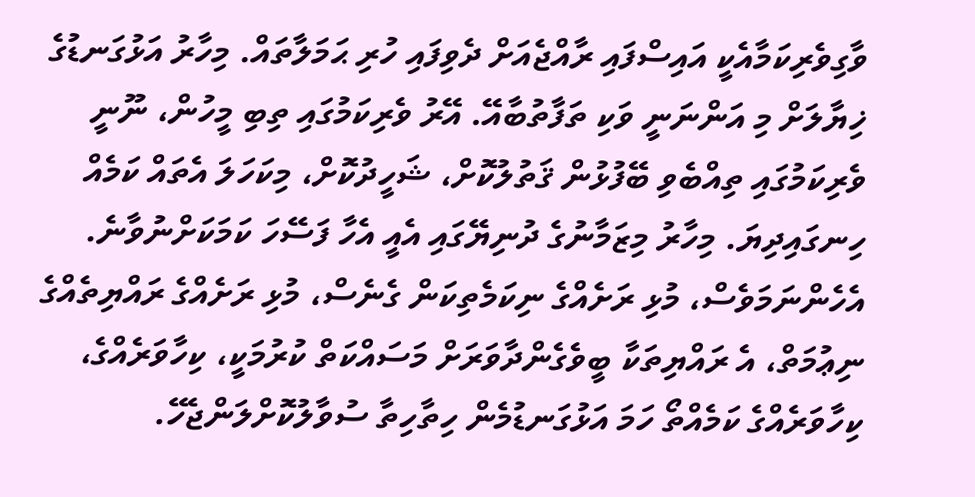ވާގިވެރިކަމާއެކީ އައިސްފައި ރާއްޖެއަށް ދެވިފައި ހުރި ޙަމަލާތައް. މިހާރު އަޅުގަނޑުގެ ޚިޔާލަށް މި އަންނަނީ ވަކި ތަފާތުބާއޭ. އޭރު ވެރިކަމުގައި ތިބި މީހުން، ނޫނީ ވެރިކަމުގައި ތިއްބެވި ބޭފުޅުން ޤަތުލުކޮށް، ޝަހީދުކޮށް، މިކަހަލަ އެތައް ކަމެއް ހިނގައިދިޔަ. މިހާރު މިޒަމާނުގެ ދުނިޔޭގައި އެއީ އެހާ ފަސޭހަ ކަމަކަށްނުވާނެ. އެހެންނަމަވެސް، މުޅި ރަށެއްގެ ނިކަމެތިކަން ގެނެސް، މުޅި ރަށެއްގެ ރައްޔިތެއްގެ ނިޢުމަތް، އެ ރައްޔިތަކާ ބީވެގެންދާވަރަށް މަސައްކަތް ކުރުމަކީ، ކިހާވަރެއްގެ، ކިހާވަރެއްގެ ކަމެއްތޯ ހަމަ އަޅުގަނޑުމެން ހިތާހިތާ ސުވާލުކޮށްލަންޖެހޭ.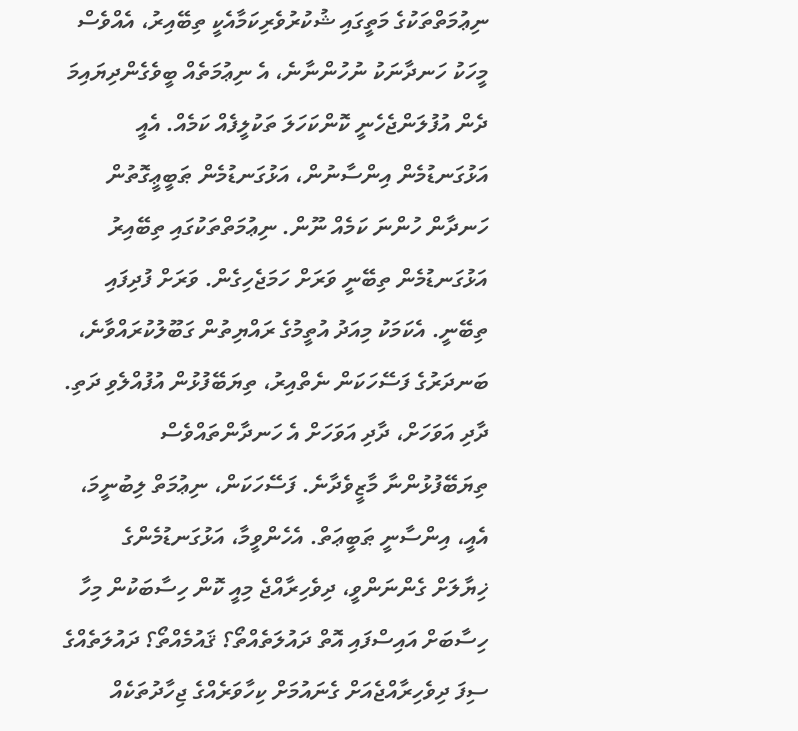ނިޢުމަތްތަކުގެ މަތީގައި ޝުކުރުވެރިކަމާއެކީ ތިބޭއިރު، އެއްވެސް މީހަކު ހަނދާނަކު ނުހުންނާނެ، އެ ނިޢުމަތެއް ބީވެގެންދިޔައިމަ ދެން އުފުލަންޖެހެނީ ކޮންކަހަލަ ތަކުލީފެއް ކަމެއް. އެއީ އަޅުގަނޑުމެން އިންސާނުން، އަޅުގަނޑުމެން ޠަބީޢީގޮތުން ހަނދާން ހުންނަ ކަމެއް ނޫން. ނިޢުމަތްތަކުގައި ތިބޭއިރު އަޅުގަނޑުމެން ތިބޭނީ ވަރަށް ހަމަޖެހިގެން. ވަރަށް ފުދިފައި ތިބޭނީ. އެކަމަކު މިއަދު އުތީމުގެ ރައްޔިތުން ގަބޫލުކުރައްވާނެ، ބަނދަރުގެ ފަސޭހަކަން ނެތްއިރު، ތިޔަބޭފުޅުން އުފުއްލެވި ދަތި. ދާދި އަވަހަށް، ދާދި އަވަހަށް އެ ހަނދާންތައްވެސް ތިޔަބޭފުޅުންނާ މާޒީވެދާނެ. ފަސޭހަކަން، ނިޢުމަތް ލިބުނީމަ، އެއީ، އިންސާނީ ޠަބީޢަތް. އެހެންވީމާ، އަޅުގަނޑުމެންގެ ޚިޔާލަށް ގެންނަންވީ، ދިވެހިރާއްޖެ މިއީ ކޮން ހިސާބަކުން މިހާ ހިސާބަށް އައިސްފައި އޮތް ދައުލަތެއްތޯ؟ ޤައުމެއްތޯ؟ ދައުލަތެއްގެ ސިފަ ދިވެހިރާއްޖެއަށް ގެނައުމަށް ކިހާވަރެއްގެ ޖިހާދުތަކެއް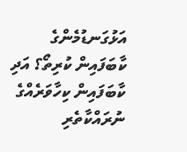އަޅުގަނޑުމެންގެ ކާބަފައިން ކުރިތޯ؟ އަދި ކާބަފައިން ކިހާވަރެއްގެ ނުރައްކާތެރި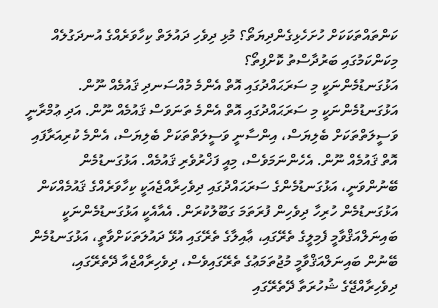ކަންތައްތަކަކަށް ހުށަހެޅިގެންދިޔަތޯ؟ މުޅި ދިވެހި ދައުލަތް ކިހާވަރެއްގެ އުނދަގުލެއް މިކަންކަމުގައި ބަރުދާސްތު ކޮށްފިތޯ؟
އަޅުގަނޑުމެންނަކީ މި ސަރަޙައްދުގައި އޮތް އެންމެ މުއްސަނދި ޤައުމެއް ނޫން. އަޅުގަނޑުމެންނަކީ މި ސަރަޙައްދުގައި އޮތް އެންމެ ތަނަވަސް ޤައުމެއް ނޫން. އަދި ޢުމްރާނީ ވަސީލަތްތަކަށް ބެލިޔަސް، އިންސާނީ ވަސީލަތްތަކަށް ބެލިޔަސް، އެންމެ ކުރިއަރާފައި އޮތް ޤައުމެއް ނޫން. އެހެންނަމަވެސް، މިއީ ފަޚްރުވެރި ޤައުމެއް. އަޅުގަނޑުމެން ބޭނުންވަނީ، އަޅުގަނޑުމެންގެ ސަރަޙައްދުގައި ދިވެހިރާއްޖެއަކީ ކިހާވަރެއްގެ ޤައުމެއްކަން އަޅުގަނޑުމެން ހުރިހާ ދިވެހިން ފުރަތަމަ ގަބޫލުކުރަން. އެއާއެކީ އަޅުގަނޑުމެންނަކީ ބައިނަލްއަޤްވާމީ ފެމިލީގެ ތެރޭގައި، ޢާއިލާގެ ތެރޭގައި އުޅޭ ދައުލަތަކަށްވާތީ، އަޅުގަނޑުމެން ބޭނުން ބައިނަލްއަޤްވާމީ މުޖުތަމަޢުގެ ތެރޭގައިވެސް، ދިވެހިރާއްޖެއާ ދޭތެރޭގައި، ދިވެހިރާއްޖޭގެ ޝުހުރަތާ ދޭތެރޭގައި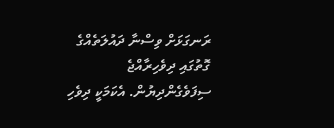ރަނގަޅަށް ވިސްނާ ދައުލަތެއްގެ ގޮތުގައި ދިވެހިރާއްޖެ ސިފަވެގެންދިޔުން. އެކަމަކީ ދިވެހި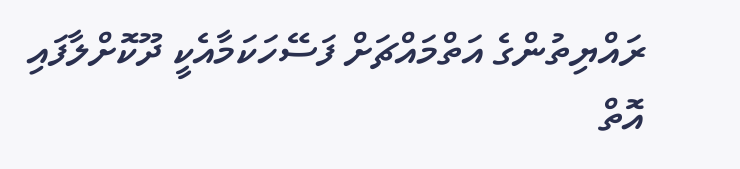ރައްޔިތުންގެ އަތްމައްޗަށް ފަސޭހަކަމާއެކީ ދޫކޮށްލާފައި އޮތް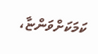ކަމަކަށްވަންޏާ،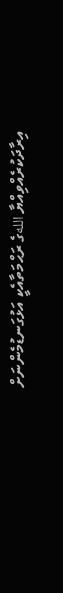އިރާދަކުރެއްވިއްޔާ اللهގެ ރަޙްމަތާއެކީ އަޅުގަނޑުމެންނަށް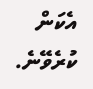އެކަން ކުރެވޭނެ.